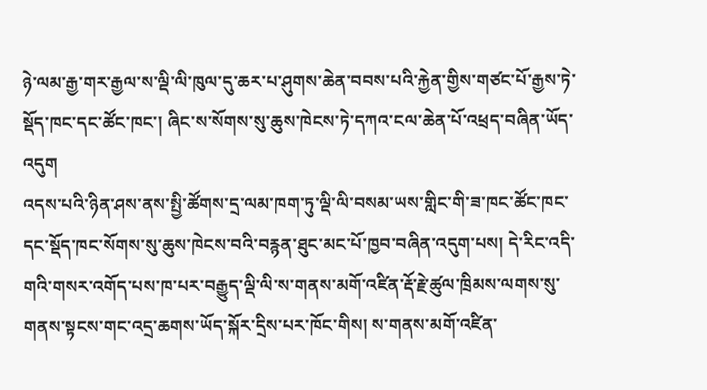ཉེ་ལམ་རྒྱ་གར་རྒྱལ་ས་ལྡི་ལི་ཁུལ་དུ་ཆར་པ་ཤུགས་ཆེན་བབས་པའི་རྐྱེན་གྱིས་གཙང་པོ་རྒྱས་ཏེ་སྡོད་ཁང་དང་ཚོང་ཁང་། ཞིང་ས་སོགས་སུ་ཆུས་ཁེངས་ཏེ་དཀའ་ངལ་ཆེན་པོ་འཕྲད་བཞིན་ཡོད་འདུག
འདས་པའི་ཉིན་ཤས་ནས་སྤྱི་ཚོགས་དྲ་ལམ་ཁག་ཏུ་ལྡི་ལི་བསམ་ཡས་གླིང་གི་ཟ་ཁང་ཚོང་ཁང་དང་སྡོད་ཁང་སོགས་སུ་ཆུས་ཁེངས་བའི་བརྙན་ཐུང་མང་པོ་ཁྱབ་བཞིན་འདུག་པས། དེ་རིང་འདི་གའི་གསར་འགོད་པས་ཁ་པར་བརྒྱུད་ལྡི་ལི་ས་གནས་མགོ་འཛིན་རྡོ་རྗེ་ཚུལ་ཁྲིམས་ལགས་སུ་གནས་སྟངས་གང་འདྲ་ཆགས་ཡོད་སྐོར་དྲིས་པར་ཁོང་གིས། ས་གནས་མགོ་འཛིན་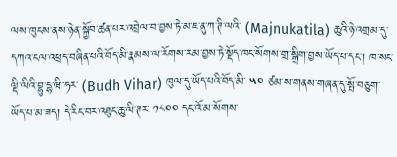ལས་ཁུངས་ནས་ཉེན་སྐྱོབ་ཚན་པར་འབྲེལ་བ་བྱས་ཏེ་མ་ཇ་ནུ་ཀ་ཊི་ལའི་ (Majnukatila) ཆུའི་ཉེ་འགྲམ་དུ་དཀའ་ངལ་འཕྲད་བཞིན་པའི་བོད་མི་རྣམས་ལ་རོགས་རམ་བྱས་ཏེ་སྡོད་ཁང་སོགས་གྲ་སྒྲིག་བྱས་ཡོད་པ་དང་། ཁ་སང་ལྡི་ལིའི་བྷུ་དྷ་ཝི་ཧར་ (Budh Vihar) ཁུལ་དུ་ཡོད་པའི་བོད་མི་ ༥༠ ཙམ་ས་གནས་གཞན་དུ་སྤོ་བཅུག་ཡོད་པ་མ་ཟད། དེ་རིང་བར་འཐུང་ཆུ་ལི་ཊར་ ༡༨༠༠ དང་འོ་མ་སོགས་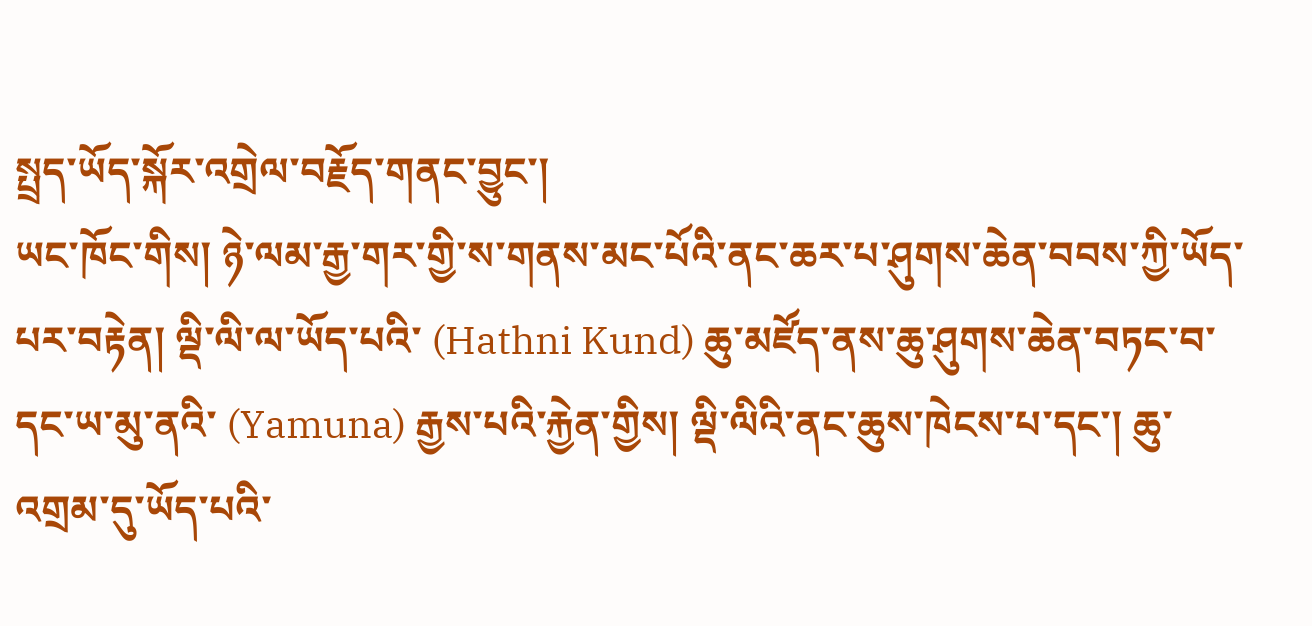སྤྲད་ཡོད་སྐོར་འགྲེལ་བརྗོད་གནང་བྱུང་།
ཡང་ཁོང་གིས། ཉེ་ལམ་རྒྱ་གར་གྱི་ས་གནས་མང་པོའི་ནང་ཆར་པ་ཤུགས་ཆེན་བབས་ཀྱི་ཡོད་པར་བརྟེན། ལྡི་ལི་ལ་ཡོད་པའི་ (Hathni Kund) ཆུ་མཛོད་ནས་ཆུ་ཤུགས་ཆེན་བཏང་བ་དང་ཡ་མུ་ནའི་ (Yamuna) རྒྱས་པའི་རྐྱེན་གྱིས། ལྡི་ལིའི་ནང་ཆུས་ཁེངས་པ་དང་། ཆུ་འགྲམ་དུ་ཡོད་པའི་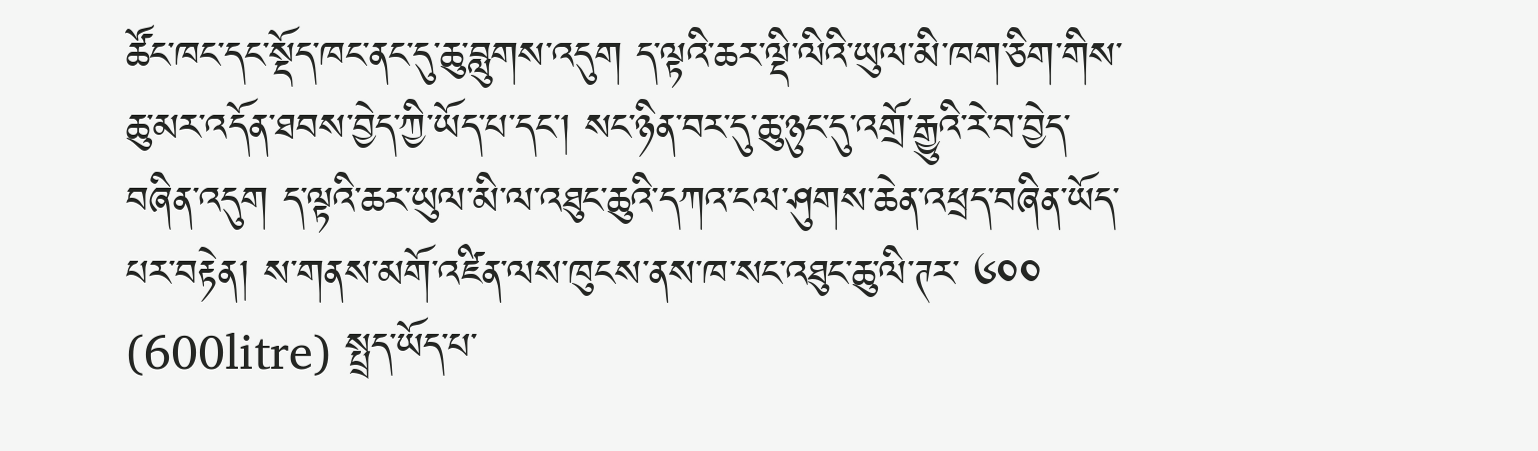ཚོང་ཁང་དང་སྡོད་ཁང་ནང་དུ་ཆུ་བླུགས་འདུག ད་ལྟའི་ཆར་ལྡི་ལིའི་ཡུལ་མི་ཁག་ཅིག་གིས་ཆུ་མར་འདོན་ཐབས་བྱེད་ཀྱི་ཡོད་པ་དང་། སང་ཉིན་བར་དུ་ཆུ་ཉུང་དུ་འགྲོ་རྒྱུའི་རེ་བ་བྱེད་བཞིན་འདུག ད་ལྟའི་ཆར་ཡུལ་མི་ལ་འཐུང་ཆུའི་དཀའ་ངལ་ཤུགས་ཆེན་འཕྲད་བཞིན་ཡོད་པར་བརྟེན། ས་གནས་མགོ་འཛིན་ལས་ཁུངས་ནས་ཁ་སང་འཐུང་ཆུ་ལི་ཊར་ ༦༠༠ (600litre) སྤྲད་ཡོད་པ་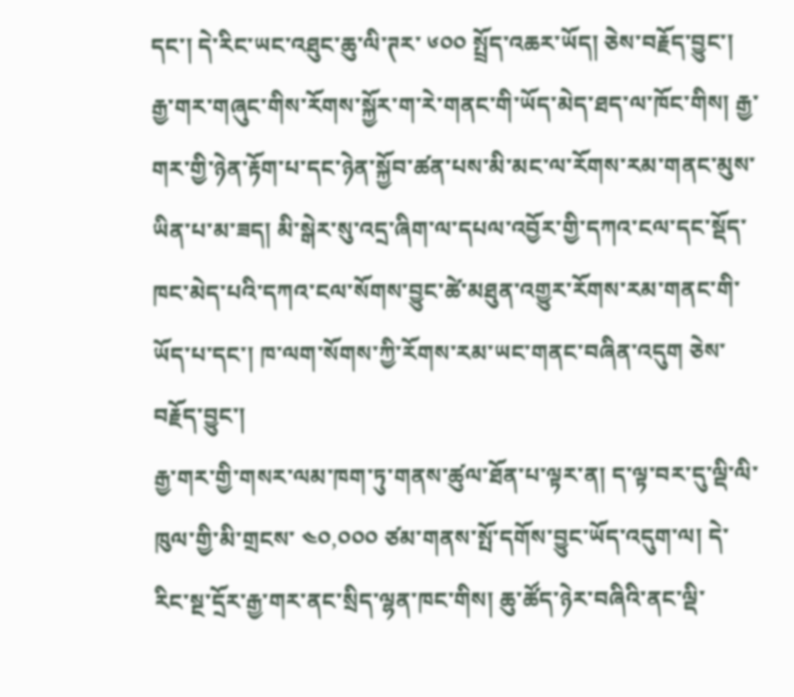དང་། དེ་རིང་ཡང་འཐུང་ཆུ་ལི་ཊར་ ༦༠༠ སྤྲོད་འཆར་ཡོད། ཅེས་བརྗོད་བྱུང་།
རྒྱ་གར་གཞུང་གིས་རོགས་སྐྱོར་ག་རེ་གནང་གི་ཡོད་མེད་ཐད་ལ་ཁོང་གིས། རྒྱ་གར་གྱི་ཉེན་རྟོག་པ་དང་ཉེན་སྐྱོབ་ཚན་པས་མི་མང་ལ་རོགས་རམ་གནང་མུས་ཡིན་པ་མ་ཟད། མི་སྒེར་སུ་འདྲ་ཞིག་ལ་དཔལ་འབྱོར་གྱི་དཀའ་ངལ་དང་སྡོད་ཁང་མེད་པའི་དཀའ་ངལ་སོགས་བྱུང་ཚེ་མཐུན་འགྱུར་རོགས་རམ་གནང་གི་ཡོད་པ་དང་། ཁ་ལག་སོགས་ཀྱི་རོགས་རམ་ཡང་གནང་བཞིན་འདུག ཅེས་བརྗོད་བྱུང་།
རྒྱ་གར་གྱི་གསར་ལམ་ཁག་ཏུ་གནས་ཚུལ་ཐོན་པ་ལྟར་ན། ད་ལྟ་བར་དུ་ལྡི་ལི་ཁུལ་གྱི་མི་གྲངས་ ༤༠,༠༠༠ ཙམ་གནས་སྤོ་དགོས་བྱུང་ཡོད་འདུག་ལ། དེ་རིང་སྔ་དྲོར་རྒྱ་གར་ནང་སྲིད་ལྷན་ཁང་གིས། ཆུ་ཚོད་ཉེར་བཞིའི་ནང་ལྡི་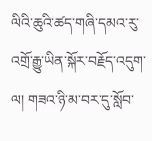ལིའི་ཆུའི་ཚད་གཞི་དམའ་རུ་འགྲོ་རྒྱུ་ཡིན་སྐོར་བརྗོད་འདུག་ལ། གཟའ་ཉི་མ་བར་དུ་སློབ་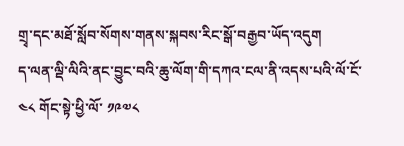གྲྭ་དང་མཐོ་སློབ་སོགས་གནས་སྐབས་རིང་སྒོ་བརྒྱབ་ཡོད་འདུག
ད་ལན་ལྡི་ལིའི་ནང་བྱུང་བའི་ཆུ་ལོག་གི་དཀའ་ངལ་ནི་འདས་པའི་ལོ་ངོ་ ༤༨ གོང་སྟེ་ཕྱི་ལོ་ ༡༩༧༨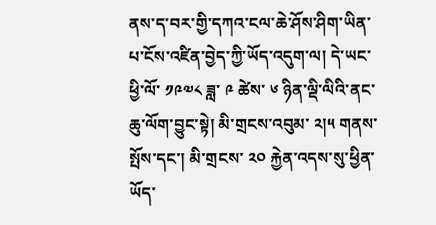ནས་ད་བར་གྱི་དཀའ་ངལ་ཆེ་ཤོས་ཤིག་ཡིན་པ་ངོས་འཛིན་བྱེད་ཀྱི་ཡོད་འདུག་ལ། དེ་ཡང་ཕྱི་ལོ་ ༡༩༧༨ ཟླ་ ༩ ཚེས་ ༦ ཉིན་ལྡི་ལིའི་ནང་ཆུ་ལོག་བྱུང་སྟེ། མི་གྲངས་འབུམ་ ༢།༥ གནས་སྤོས་དང་། མི་གྲངས་ ༢༠ རྐྱེན་འདས་སུ་ཕྱིན་ཡོད་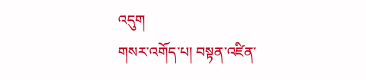འདུག
གསར་འགོད་པ། བསྟན་འཛིན་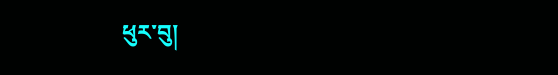ཕུར་བུ།